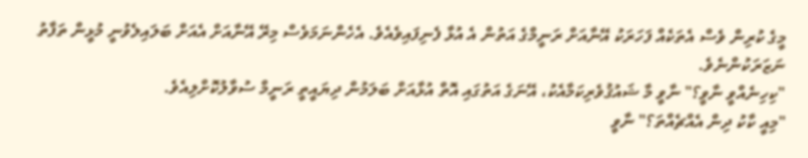މީގެ ކުރިން ވެސް އެތަކެއް ފަހަރަކު އޭނާއަށް ރަނީމްގެ އަތުން އެ އުޅާ ފެނިފައިވެއެވެ. އެހެންނަމަވެސް މިރޭ އޭނާއަށް އެއަށް ބަލައިލެވުނީ މުޅީން ތަފާތު ނަޒަރަކުންނެވެ.
"ކިހިނެއްވީ ނާވީ؟" ނާވީ މާ ޝައުޤުވެރިކަމާއެކު، އޭނަގެ އަތުގައި އޮތް އުޅާއަށް ބަލަމުން ދިޔައީތީ ރަނީމް ސުވާލުކޮށްލިއެވެ.
"މިއީ ކާކު ދިން އެއްޗެއްތަ؟" ނާވީ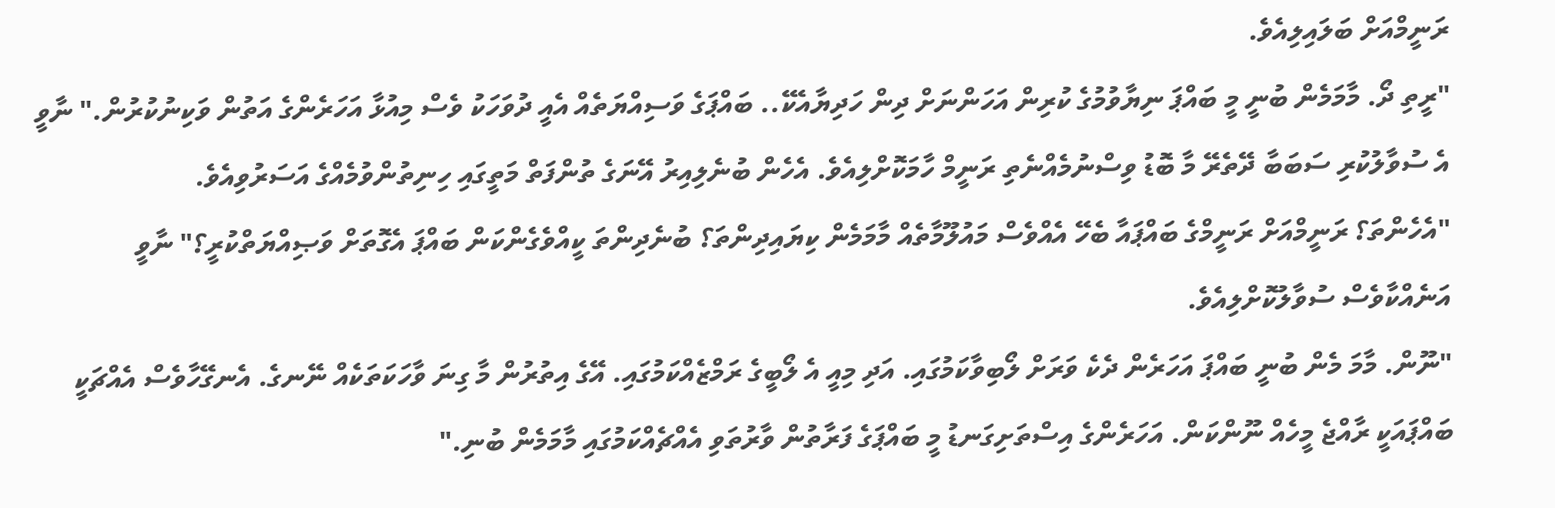ރަނީމްއަށް ބަލައިލިއެވެ.
"ރީތި ދޯ. މާމަމެން ބުނީ މީ ބައްޕަ ނިޔާވުމުގެ ކުރިން އަހަންނަށް ދިން ހަދިޔާއެކޭ.. ބައްޕަގެ ވަސިއްޔަތެއް އެއީ ދުވަހަކު ވެސް މިއުޅާ އަހަރެންގެ އަތުން ވަކިނުކުރުން." ނާވީ އެ ސުވާލުކުރި ސަބަބާ ދޭތެރޭ މާ ބޮޑު ވިސްނުމެއްނެތި ރަނީމް ހާމަކޮށްލިއެވެ. އެހެން ބުނެލިއިރު އޭނަގެ ތުންފަތް މަތީގައި ހިނިތުންވުމެއްގެ އަސަރުވިއެވެ.
"އެހެންތަ؟ ރަނީމްއަށް ރަނީމްގެ ބައްޕައާ ބެހޭ އެއްވެސް މައުލޫމާތެއް މާމަމެން ކިޔައިދިންތަ؟ ބުނެދިންތަ ކީއްވެގެންކަން ބައްޕަ އެގޮތަށް ވަޞިއްޔަތްކުރީ؟" ނާވީ އަނެއްކާވެސް ސުވާލުކޮށްލިއެވެ.
"ނޫން. މާމަ މެން ބުނީ ބައްޕަ އަހަރެން ދެކެ ވަރަށް ލޯބިވާކަމުގައި. އަދި މިއީ އެ ލޯބީގެ ރަމްޒެއްކަމުގައި. އޭގެ އިތުރުން މާ ގިނަ ވާހަކަތަކެއް ނޭނގެ. އެނގޭހާވެސް އެއްޗަކީ ބައްޕައަކީ ރާއްޖެ މީހެއް ނޫންކަން. އަހަރެންގެ އިސްތަށިގަނޑު މީ ބައްޕަގެ ފަރާތުން ވާރުތަވި އެއްޗެއްކަމުގައި މާމަމެން ބުނި."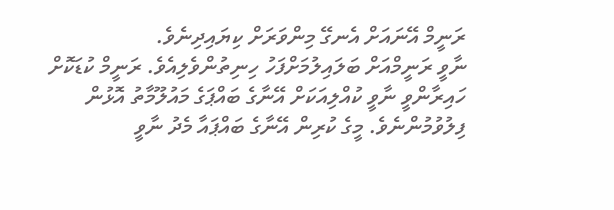ރަނީމް އޭނައަށް އެނގޭ މިންވަރަށް ކިޔައިދިނެވެ.
ނާވީ ރަނީމްއަށް ބަލައިލުމަށްފަހު ހިނިތުންވެލިއެވެ. ރަނީމް ކުޑަކޮށް ހައިރާންވީ ނާވީ ކުއްލިއަކަށް އޭނާގެ ބައްޕަގެ މައުލޫމާތު އޮޅުން ފިލުވުމުންނެވެ. މީގެ ކުރިން އޭނާގެ ބައްޕައާ މެދު ނާވީ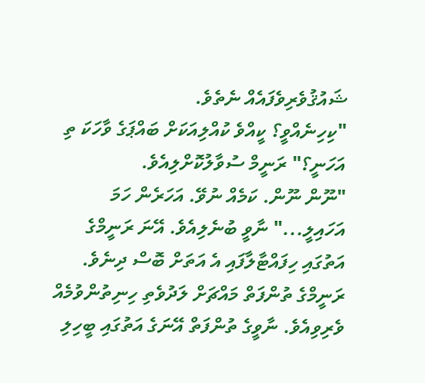ޝައުޤުވެރިވެފައެއް ނެތެވެ.
"ކިހިނެއްވީ؟ ކީއްވެ ކުއްލިއަކަށް ބައްޕަގެ ވާހަކަ ތި އަހަނީ؟" ރަނީމް ސުވާލުކޮށްލިއެވެ.
"ނޫން ނޫން. ކަމެއް ނުވޭ. އަހަރެން ހަމަ އަހައިލީ..." ނާވީ ބުނެލިއެވެ. އޭނަ ރަނީމްގެ އަތުގައި ހިފައްޓާލާފައި އެ އަތަށް ބޮސް ދިނެވެ. ރަނީމްގެ ތުންފަތް މައްޗަށް ލަދުވެތި ހިނިތުންވުމެއް ވެރިވިއެވެ. ނާވީގެ ތުންފަތް އޭނަގެ އަތުގައި ބީހިލި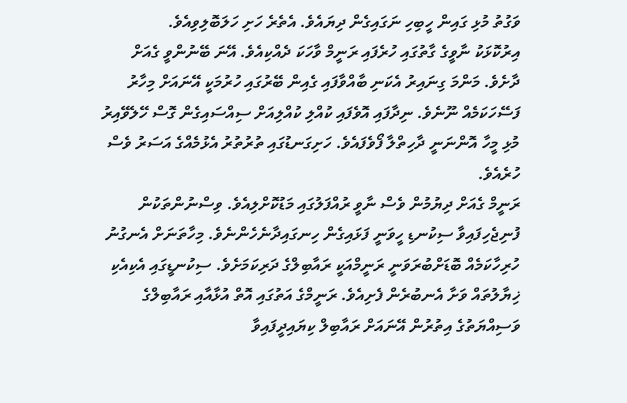ވަގުތު މުޅި ގައިން ހީބިހި ނަގައިގެން ދިޔައެވެ. އެތެރެ ހަށި ހަލަބޮލިވިއެވެ.
އިރުކޮޅަކު ނާވީގެ ގާތުގައި ހުރެފައި ރަނީމް ވާހަކަ ދެއްކިއެވެ. އޭނަ ބޭނުންވީ ގެއަށް ދާށެވެ. މަންމަ ގިނައިރު އެކަނި ބާއްވާފައި ގެއިން ބޭރުގައި ހުރުމަކީ އޭނައަށް މިހާރު ފަސޭހަކަމެއް ނޫނެވެ. ނިދާފައި އޮވެފައި ކުއްލި ކުއްލިއަށް ސިއްސައިގެން ގޮސް ހޭލެވޭއިރު މުޅި މީހާ އޮންނަނީ ދާހިތްލާ ފޯވެފައެވެ. ހަށިގަނޑުގައި ތުރުތުރު އެޅުމެއްގެ އަސަރު ވެސް ހުރެއެވެ.
ރަނީމް ގެއަށް ދިޔުމުން ވެސް ނާވީ ރުއްފަލުގައި މަޑުކޮށްލިއެވެ. ވިސްނުންތަކުން ފުނިޖެހިފައިވާ ސިކުނޑި ހީވަނީ ފަޅައިގެން ހިނގައިދާނެހެންނެވެ. މިހާތަނަށް އެނގުނު ހުރިހާކަމެއް ބޮޑަށްބުރަވަނީ ރަނީމްއަކީ ރައާބިލްގެ ދަރިކަމަށެވެ. ސިކުނޑީގައި އެކިއެކި ޚިޔާލުތައް ވަށާ އެނބުރެން ފެށިއެވެ. ރަނީމްގެ އަތުގައި އޮތް އުޅާއާއި ރައާބިލްގެ ވަސިއްޔަތުގެ އިތުރުން އޭނައަށް ރައާބިލް ކިޔައިދީފައިވާ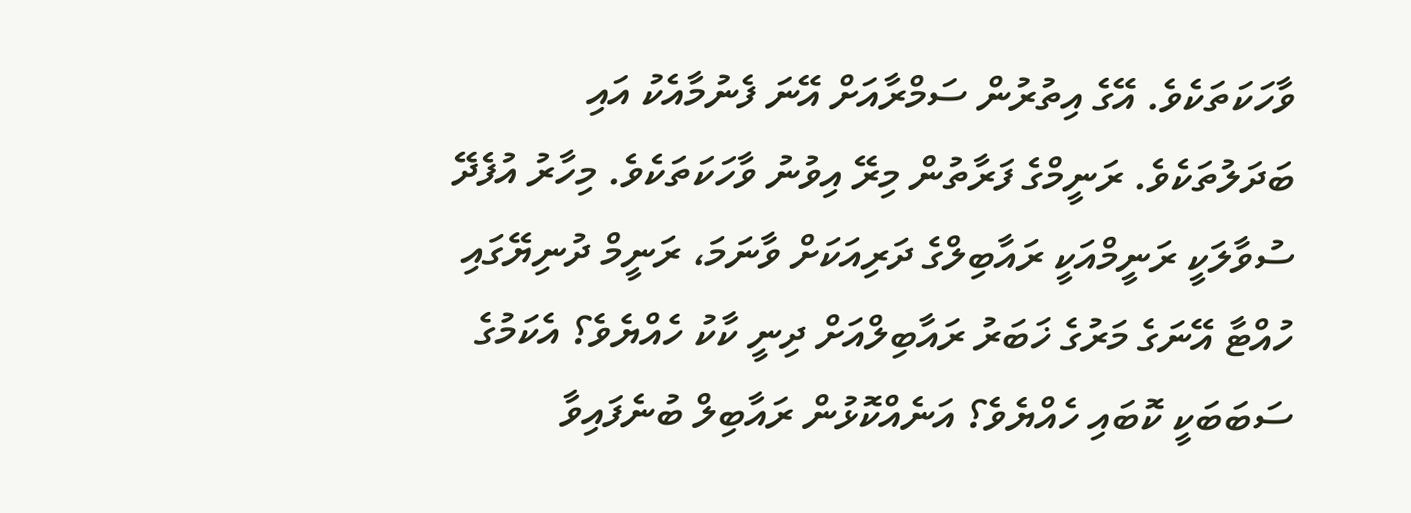ވާހަކަތަކެވެ. އޭގެ އިތުރުން ސަމްރާއަށް އޭނަ ފެނުމާއެކު އައި ބަދަލުތަކެވެ. ރަނީމްގެ ފަރާތުން މިރޭ އިވުނު ވާހަކަތަކެވެ. މިހާރު އުފެދޭ ސުވާލަކީ ރަނީމްއަކީ ރައާބިލްގެ ދަރިއަކަށް ވާނަމަ، ރަނީމް ދުނިޔޭގައި ހުއްޓާ އޭނަގެ މަރުގެ ޚަބަރު ރައާބިލްއަށް ދިނީ ކާކު ހެއްޔެވެ؟ އެކަމުގެ ސަބަބަކީ ކޮބައި ހެއްޔެވެ؟ އަނެއްކޮޅުން ރައާބިލް ބުނެފައިވާ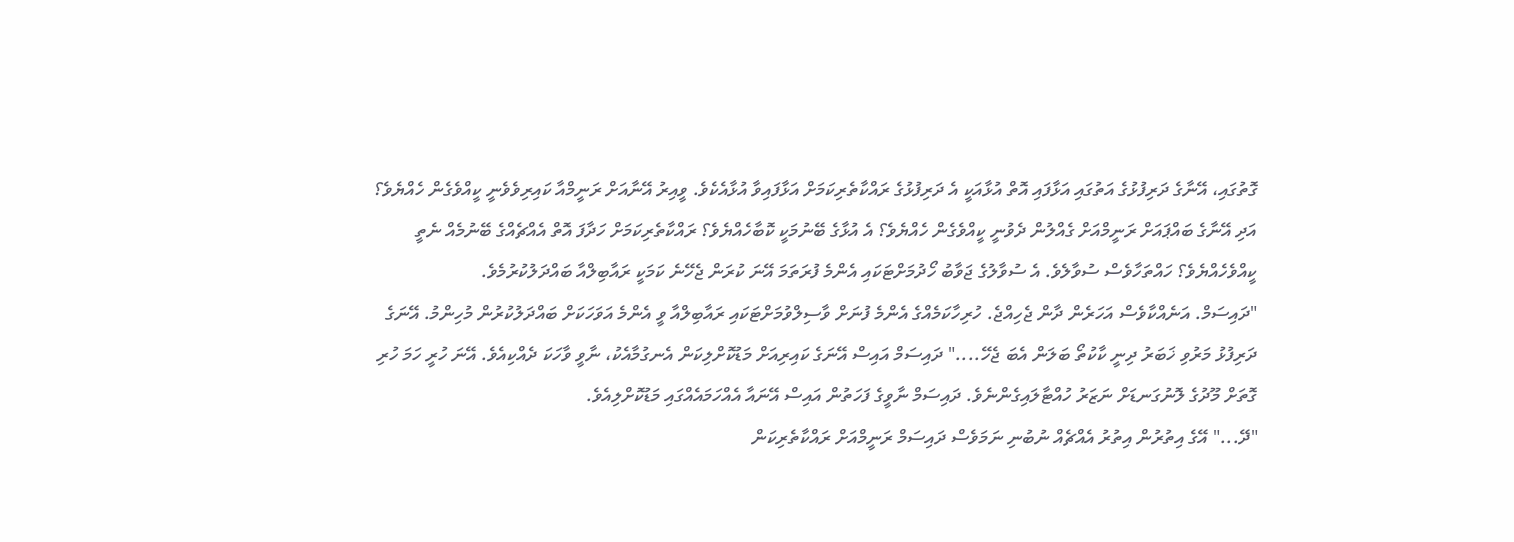ގޮތުގައި، އޭނާގެ ދަރިފުޅުގެ އަތުގައި އަޅާފައި އޮތް އުޅާއަކީ އެ ދަރިފުޅުގެ ރައްކާތެރިކަމަށް އަޅާފައިވާ އުޅާއެކެވެ. ވީއިރު އޭނާއަށް ރަނީމްއާ ކައިރިވެވެނީ ކީއްވެގެން ހެއްޔެވެ؟ އަދި އޭނާގެ ބައްޕައަށް ރަނީމްއަށް ގެއްލުން ދެވުނީ ކީއްވެގެން ހެއްޔެވެ؟ އެ އުޅާގެ ބޭނުމަކީ ކޮބާހެއްޔެވެ؟ ރައްކާތެރިކަމަށް ހަދާފަ އޮތް އެއްޗެއްގެ ބޭނުމެއް ނެތީ ކީއްވެހެއްޔެވެ؟ ހައްތަހާވެސް ސުވާލެވެ. އެ ސުވާލުގެ ޖަވާބު ހޯދުމަށްޓަކައި އެންމެ ފުރަތަމަ އޭނަ ކުރަން ޖެހޭނެ ކަމަކީ ރައާބިލްއާ ބައްދަލުކުރުމެވެ.
"ދައިސަމް. އަނެއްކާވެސް އަހަރެން ދާން ޖެހިއްޖެ. ހުރިހާކަމެއްގެ އެންމެ ފުނަށް ވާސިލްވުމަށްޓަކައި ރައާބިލްއާ ވީ އެންމެ އަވަހަކަށް ބައްދަލުކުރުން މުހިންމު. އޭނަގެ ދަރިފުޅު މަރުވި ޚަބަރު ދިނީ ކާކުތޯ ބަލަން އެބަ ޖެހޭ...." ދައިސަމް އައިސް އޭނަގެ ކައިރިއަށް މަޑުކޮށްލިކަން އެނގުމާއެކު، ނާވީ ވާހަކަ ދެއްކިއެވެ. އޭނަ ހުރީ ހަމަ ހުރި ގޮތަށް މޫދުގެ ލޮނުގަނޑަށް ނަޒަރު ހުއްޓާލައިގެންނެވެ. ދައިސަމް ނާވީގެ ފަހަތުން އައިސް އޭނައާ އެއްހަމައެއްގައި މަޑުކޮށްލިއެވެ.
"ދޭ..." އޭގެ އިތުރުން އިތުރު އެއްޗެއް ނުބުނި ނަމަވެސް ދައިސަމް ރަނީމްއަށް ރައްކާތެރިކަން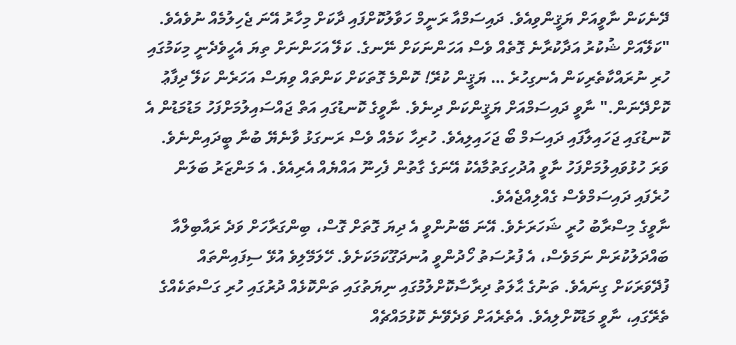ދޭނެކަން ނާވީއަށް ޔަޤީންވިއެވެ. ދައިސަމްއާ ރަނީމް ހަވާލުކޮށްފައި ދާކަށް މިހާރު އޭނަ ޖެހިލުމެއް ނުވެއެވެ.
"ކަލޭއަށް ޝުކުރު އަދާކުރާނެ ގޮތެއް ވެސް އަހަންނަކަށް ނޭނގެ. ކަލޭ އަހަންނަށް ތިޔަ އެހީވެދެނީ މިކަމުގައި ހުރި ނުރައްކާތެރިކަން އެނގިހުރެ … ޔަޤީން ކުރޭ! ކޮންމެ ގޮތަކަށް ކަންތައް ވިޔަސް އަހަރެން ކަލޭ ދިފާޢު ކޮށްދޭނަން." ނާވީ ދައިސަމްއަށް ޔަޤީންކަން ދިނެވެ. ނާވީގެ ކޮނޑުގައި އަތް ޖައްސައިލުމަށްފަހު މަޑުމަޑުން އެ ކޮނޑުގައި ޖަހައިލާފައި ދައިސަމް ބޯ ޖަހައިލިއެވެ. ހުރިހާ ކަމެއް ވެސް ރަނގަޅު ވާނެޔޭ ބުނާ ބީދައިންނެވެ. ވަރަ ހުޅުވައިލުމަށްފަހު ނާވީ އުދުހިގަތުމާއެކު އޭނަގެ ގާތުން ފެހިނޫ އައްޔެއް އެރިއެވެ. އެ މަންޒަރު ބަލަން ހުރެފައި ދައިސަމްވެސް ގެއްލިއްޖެއެވެ.
ނާވީގެ މިސްރާބު ހުރީ ޝަހަރަށެވެ. އޭނަ ބޭނުންވީ އެ ދިޔަ ގޮތަށް ގޮސް، ބިންގަރާހަށް ވަދެ ރައާބިލްއާ ބައްދަލުކުރަން ނަމަވެސް، އެ ފުރުސަތު ހޯދުންވީ އުނދަގޫކަމަކަށެވެ. ހޭލަމޭލިވެ އުޅޭ ސިފައިންތައް ފުދޭވަރަކަށް ގިނައެވެ. ތަނުގެ ޙާލަތު ދިރާސާކޮށްލުމުގައި ނިޔަތުގައި ތަންކޮޅެއް ދުރުގައި ހުރި ގަސްތަކެއްގެ ތެރޭގައި، ނާވީ މަޑުކޮށްލިއެވެ. އެތެރެއަށް ވަދެވޭނެ ކޮޅުމައްޗެއް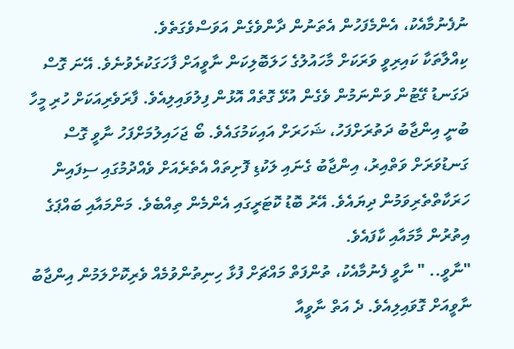ނުފެނުމާއެކު، އެންމެފަހުން އެތަނުން ދާންވެގެން އަވަސްވެގަތެވެ.
ކިއްލާތަކާ ކައިރިވީ ވަރަކަށް މާހައުލުގެ ހަލަބޮލިކަން ނާވީއަށް ފާހަގަކުރެވުނެވެ. އޭނަ ގޮސް ދަގަނޑު ގޭޓުން ވަންނަމުން ވެގެން އުޅޭ ގޮތެއް އޮޅުން ފިލުވައިލިއެވެ. ފާރަވެރިއަކަށް ހުރި މީހާ ބުނީ އިންޖާބު ދަތުރަށްފަހު، ޝަހަރަށް އައިކަމުގައެވެ. ބޯ ޖަހައިލުމަށްފަހު ނާވީ ގޮސް ގަނޑުވަރަށް ވަތްއިރު، އިންޖާބު ގެނައި ލަކުޑި ފޮށިތައް އެތެރެއަށް ވެއްދުމުގައި ސިފައިން ހަރަކާތްތެރިވަމުން ދިޔައެވެ. އޭރު ބޮޑު ކޮޓަރީގައި އެންމެން ތިއްބެވެ. މަންމައާއި ބައްޕަގެ އިތުރުން މާމައާއި ކާފައެވެ.
"ނާވީ.. " ނާވީ ފެނުމާއެކު، ތުންފަތް މައްޗަށް ފުޅާ ހިނިތުންވުމެއް ވެރިކޮށްލަމުން އިންޖާބު ނާވީއަށް ގޮވައިލިއެވެ. ދެ އަތް ނާވީއާ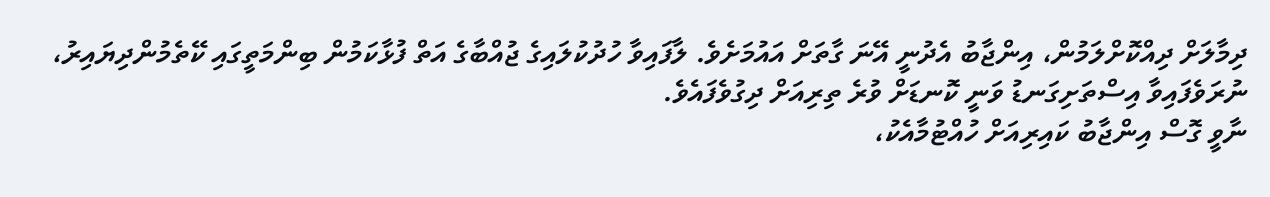ދިމާލަށް ދިއްކޮށްލަމުން، އިންޖާބު އެދުނީ އޭނަ ގާތަށް އައުމަށެވެ. ލާފައިވާ ހުދުކުލައިގެ ޖުއްބާގެ އަތް ފުޅާކަމުން ބިންމަތީގައި ކޭތެމުންދިޔައިރު، ނުރަވެފައިވާ އިސްތަށިގަނޑު ވަނީ ކޮނޑަށް ވުރެ ތިރިއަށް ދިގުވެފައެވެ.
ނާވީ ގޮސް އިންޖާބު ކައިރިއަށް ހުއްޓުމާއެކު،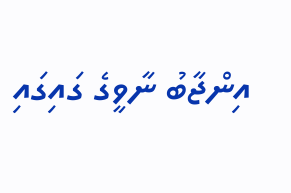އިންޖާބު ނާވީގެ ގައިގައި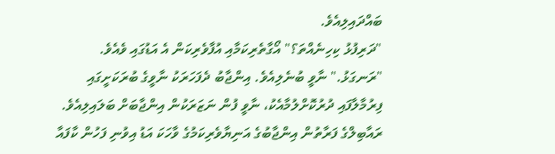ބައްދައިލިއެވެ.
"ދަރިފުޅު ކިހިނެއްތަ؟" އޯގާތެރިކަމާއި އުފާވެރިކަން އެ އަޑުގައި ވެއެވެ.
"ރަނގަޅު." ނާވީ ބުނެލިއެވެ. އިންޖާބު ދެފަހަރަކު ނާވީގެ ބުރަކަށީގައި ފިރުމާލާފައި ދުރުކޮށްލުމާއެކު، ނާވީ ފުން ނަޒަރަކުން އިންޖާބަށް ބަލައިލިއެވެ. ރައާބިލްގެ ފަރާތުން އިންޖާބުގެ އަނިޔާވެރިކަމުގެ ވާހަކަ އަޑު އިވުނި ފަހުން ކާފައާ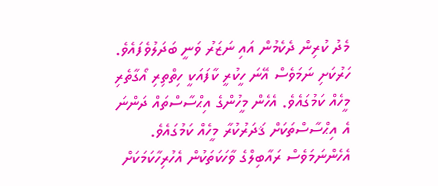މެދު ކުރިން ދެކެމުން އައި ނަޒަރު ވަނީ ބަދަލުވެފައެވެ. ހަރުކަށި ނަމަވެސް އޭނަ ހީކުރީ ކާފައަކީ ހިތްތިރި އޯގާތެރި މީހެއް ކަމުގައެވެ. އެހެން މީހުންގެ އިޙްސާސްތައް ދަންނަ އެ އިޙްސާސްތަކަށް ޤަދަރުކުރާ މީހެއް ކަމުގައެވެ. އެހެންނަމަވެސް ރައާބިލްގެ ވާހަކަތަކުން އެހުރިހާކަމަކަށް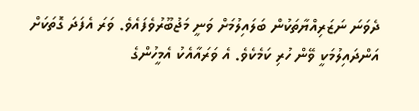ދެވަނަ ނަޒަރިއްޔާތަކުން ބަލައިލުމަށް ވަނީ މަޖުބޫރުވެފައެވެ. ވަރަ އެފަދަ ގޮތަކަށް އަންދައިލުމަކީ ވޭން ހުރި ކަމެކެވެ. އެ ވަރައާއެކު އެމީހުންގެ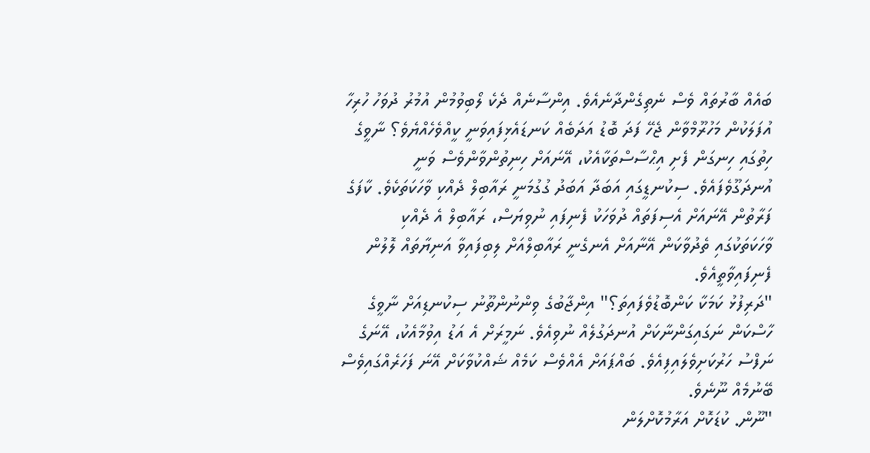ބައެއް ބާރުތައް ވެސް ނެތިގެންދާނެއެވެ. އިންސާނެއް ދެކެ ލޯބިވުމުން އުމުރު ދުވަހު ހުރިހާ އުފަލަކުން މަހުރޫމްވާން ޖެހޭ ފަދަ ބޮޑު އަދަބެއް ކަނޑައެޅިފައިވަނީ ކީއްވެހެއްޔެވެ؟ ނާވީގެ ހިތުގައި ހިނގަން ފެށި އިޙްސާސްތަކާއެކު، އޭނައަށް ހިނިތުންވާންވެސް ވަނީ އުނދަގޫވެފައެވެ. ސިކުނޑީގައި އަބަދާ އަބަދު ގުގުމަނީ ރައާބިލް ދެއްކި ވާހަކަތަކެވެ. ކާފަގެ ފަރާތުން އޭނައަށް އެސިފަތައް ދުވަހަކު ފެނިފައި ނުވިޔަސް، ރައާބިލް އެ ދެއްކި ވާހަކަތަކުގައި ތެދުވާކަން އޭނާއަށް އެނގެނީ ރައާބިލްއަށް ލިބިފައިވާ އަނިޔާތައް ލޮލުން ފެނިފައިވާތީއެވެ.
"ދަރިފުޅު ކަމަކާ ކަންބޮޑުވެފައިތަ؟" އިންޖާބުގެ ވިންނުންތޫނު ސިކުނޑިއަށް ނާވީގެ ހާސްކަން ނަގައިގަންނާކަށް އުނދަގުލެއް ނުވިއެވެ. ނަމީރަށް އެ އަޑު އިވުމާއެކު، އޭނަގެ ނަފްސު ހަރުކަށިވެލައިފިއެވެ. ބައްޕައަށް އެއްވެސް ކަމެއް ޝައްކުވާކަށް އޭނަ ފަހަރެއްގައިވެސް ބޭނުމެއް ނޫނެވެ.
"ނޫން. ކުޑަކޮށް އަރާމުކޮށްލަން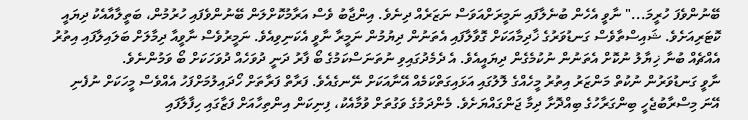ބޭނުންވެފަ ހުރީމަ..." ނާވީ އެހެން ބުނެލާފައި ނަމީރަށްއަވަސް ނަޒަރެއް ދިނެވެ. އިންޖާބު ވެސް އަރާމުކޮށްލަން ބޭނުންވެފައި ހުރުމުން، ބަތީލާއާއެކު ދިޔައީ ކޮޓަރިއަށެވެ. ޝައިސްތާވެސް ގަނޑުވަރުގެ ޚާދިމާއަކަށް ގޮވާލާފައި އެތަނުން ދިޔުމުން ނަމީރާ ނާވީ އެކަނިވިއެވެ. ނަމީރުވެސް ނާވީއާ ދިމާލަށް ބަލައިލާފައި އިތުރު އެއްޗެއް ބުނާ ޚިޔާލު ނުކޮށް އެތަނުން ނުކުމެގެން ދިޔައީއެވެ. އެ ދެމެދުގައިވި ނުތަނަސްކަމުގެ ބޯ ފާރު ދަނީ ދުވަހެއް ދުވަހަކަށް ބޯ ވަމުންނެވެ.
ނާވީ ގަނޑުވަރުން ނުކުތް މަންޒަރު އިތުރު މީހެއްގެ ލޮލުގައި އަޅައިގަތްކަމެއް އޭނާއަކަށް ނޭނގެއެވެ. ފަރާތް ފަރާތަށް ހޯދައިލުމަށްފަހު އެއްވެސް މީހަކަށް ނުފެނި އޭނަ މިސްރާބުޖެހީ ބިންގަރާހުގެ ބިއްދޮށާ ދިމާ ޖަންގައްޔަށެވެ. މެންދަމުގެ ވަގުތަށް ވުމާއެކު، ފިނިކަން އިންތިހާއަށް ފަޒާގައި ހިފާލާފައި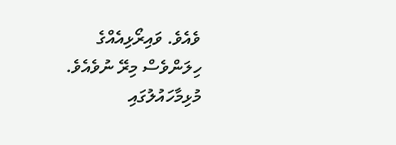ވެއެވެ. ވައިރޯޅިއެއްގެ ހިލަންވެސް މިރޭ ނުވެއެވެ. މުޅިމާހައުލުގައި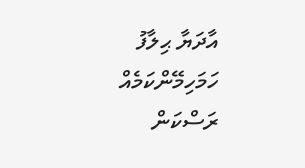އާދަޔާ ޙިލާފު ހަމަހިމޭންކަމެއް ރަސްކަން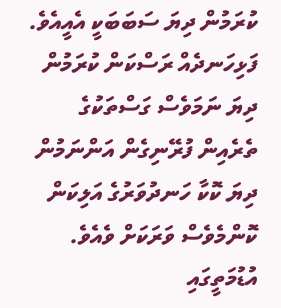ކުރަމުން ދިޔަ ސަބަބަކީ އެއީއެވެ. ފަޅިހަނދެއް ރަސްކަން ކުރަމުން ދިޔަ ނަމަވެސް ގަސްތަކުގެ ތެރެއިން ފުރޭނިގެން އަންނަމުން ދިޔަ ކޮކާ ހަނދުވަރުގެ އަލިކަން ކޮންމެވެސް ވަރަކަށް ވެއެވެ. އުޑުމަތީގައި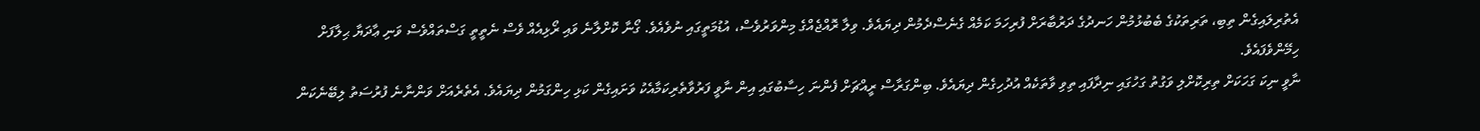އެތުރިލައިގެން ތިބި، ތަރިތަކުގެ ބެބުޅުމުން ހަނދުގެ ދަރުބާރަށް ފުރިހަމަ ކަމެއް ގެނެސްދެމުން ދިޔައެވެ. ވިލާ ރޮއްޖެއްގެ މިންވަރުވެސް، އުޑުމަތީގައި ނުވެއެވެ. ގޯނާ ކޮށްލާނެ ވައި ރޯޅިއެއް ވެސް ނެތީތީ ގަސްތައްވެސް ވަނި ޢާދަޔާ ޙިލާފަށް ހިމޭންވެފައެވެ.
ނާވީ ނިކަ ގަހަކަށް ތިރިކޮށްލި ވަގުތު ގަހުގައި ނިދާފައި ތިވި ވާތަކެއް އުދުހިގެން ދިޔައެވެ. ބިންގަރާސް ރީއްޗަށް ފެންނަ ހިސާބުގައި އިން ނާވީ ފަރުވާތެރިކަމާއެކު ވަށައިގެން ކަޅި ހިންގަމުން ދިޔައެވެ. އެތެރެއަށް ވަންނާނެ ފުރުސަތު ލިބޭނެކަން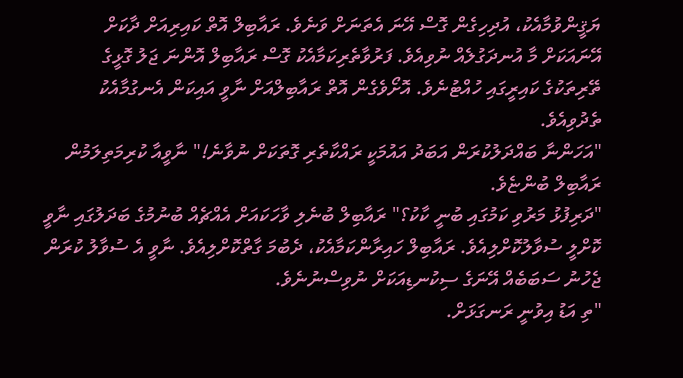ޔަޤީންވުމާއެކު، އުދިހިގެން ގޮސް އޭނަ އެތަނަށް ވަނެވެ. ރައާބިލް އޮތް ކައިރިއަށް ދާކަށް އޭނައަކަށް މާ އުނދަގުލެއް ނުވިއެވެ. ފަރުވާތެރިކަމާއެކު ގޮސް ރައާބިލް އޮންނަ ޖަލު ގޮޅީގެ ތޭރިތަކުގެ ކައިރީގައި ހުއްޓުނެވެ. އޮށޯވެގެން އޮތް ރައާބިލްއަށް ނާވީ އައިކަން އެނގުމާއެކު ތެދުވިއެވެ.
"އަހަންނާ ބައްދަލުކުރަން އަބަދު އައުމަކީ ރައްކާތެރި ގޮތަކަށް ނުވާނެ!" ނާވީއާ ކުރިމަތިލަމުން ރައާބިލް ބުންޏެވެ.
"ދަރިފުޅު މަރުވި ކަމުގައި ބުނީ ކާކު؟" ރައާބިލް ބުނެލި ވާހަކައަށް އެއްޗެއް ބުނުމުގެ ބަދަލުގައި ނާވީ ކޮށްލީ ސުވާލުކޮށްލިއެވެ. ރައާބިލް ހައިރާންކަމާއެކު، ދެބުމަ ގާތްކޮށްލިއެވެ. ނާވީ އެ ސުވާލު ކުރަން ޖެހުނު ސަބަބެއް އޭނަގެ ސިކުނޑިއަކަށް ނުވިސްނުނެވެ.
"ތި އަޑު އިވުނީ ރަނގަޅަށް.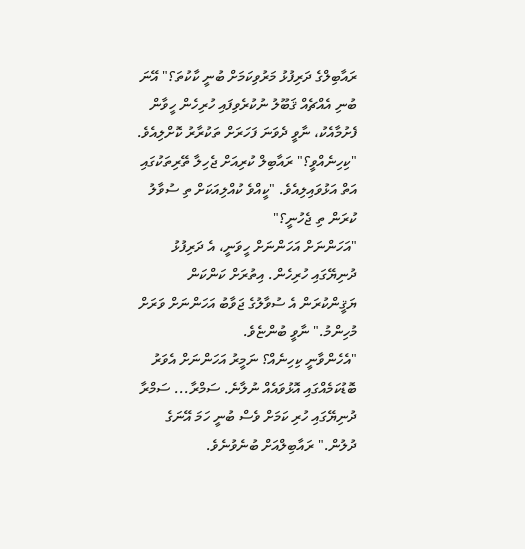ރައާބިލްގެ ދަރިފުޅު މަރުވިކަމަށް ބުނީ ކާކުތަ؟" އޭނަ ބުނި އެއްޗެއް ޤަބޫލު ނުކުރެވިފައި ހުރިހެން ހީވާން ފެށުމާއެކު، ނާވީ ދެވަނަ ފަހަރަށް ތަކުރާރު ކޮށްލިއެވެ.
"ކިހިނެއްވީ؟" ރައާބިލް ކުރިއަށް ޖެހިލާ ތޭރިތަކުގައި އަތް އަޅުވައިލިއެވެ. "ކީއްވެ ކުއްލިއަކަށް ތި ސުވާލު ކުރަން ތި ޖެހުނީ؟"
"އަހަންނަށް އަހަންނަށް ހީވަނީ، އެ ދަރިފުޅު ދުނިޔޭގައި ހުރިހެން. އިތުރަށް ކަންކަން ޔަޤީންކުރަން އެ ސުވާލުގެ ޖަވާބު އަހަންނަށް ވަރަށް މުހިންމު." ނާވީ ބުންޏެވެ.
"އެހެންވާނީ ކިހިނެއް؟ ނަމީރު އަހަންނަށް އެވަރު ބޮޑުކަމެއްގައި އޮޅުވައެއް ނުލާނެ. ސަމްރާ... ސަމްރާ ދުނިޔޭގައި ހުރި ކަމަށް ވެސް ބުނީ ހަމަ އޭނަގެ ދުލުން." ރައާބިލްއަށް ބުނެވުނެވެ.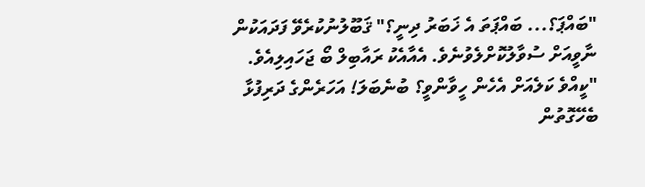"ބައްޕަ؟... ބައްޕަތަ އެ ޚަބަރު ދިނީ؟" ޤަބޫލުނުކުރެވޭ ފަދައަކުން ނާވީއަށް ސުވާލުކޮށްލެވުނެވެ. އެއާއެކު ރައާބިލް ބޯ ޖަހައިލިއެވެ.
"ކީއްވެ ކަލެއަށް އެހެން ހީވާންވީ؟ ބުނެބަލަ! އަހަރެންގެ ދަރިފުޅާ ބެހޭގޮތުން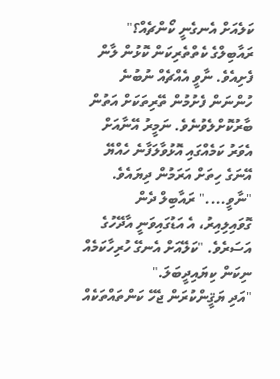ކަލެއަށް އެނގެނީ ކޯންޗެއް؟" ރައާބިލްގެ ކެތްތެރިކަން ކޮޅުން ލާން ފެށިއެވެ. ނާވީ އެއްޗެއް ނުބުނެ ހުންނަން ފެށުމުން ތޭރިތަކަށް އަތުން ބާރުކޮށްލެވުނެވެ. ނަމީރު އޭނާއަށް އެވަރު ކަމެއްގައި އޮޅުވާލަފާނެ ހެއްޔޭ އޭނަގެ ހިތަށް އަރަމުން ދިޔައެވެ.
"ނާވީ...." ރައާބިލް ދެން ގޮވައިލިއިރު، އެ އަޑުގައިވަނީ އާދޭހުގެ އަސަރެވެ. "ކަލޭއަށް އެނގޭ ހުރިހާކަމެއް ނިކަން ކިޔައިދީބަލަ."
"އަދި ޔަޤީންކުރަން ޖެހޭ ކަންތައްތަކެއް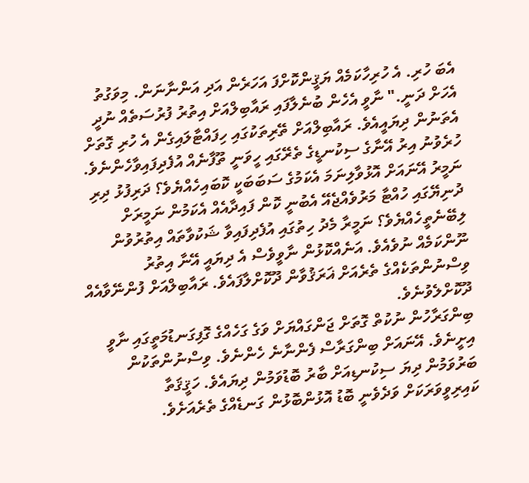އެބަ ހުރި. އެ ހުރިހާކަމެއް ޔަޤީންކޮށްފަ އަހަރެން އަދި އަންނާނަން. މިވަގުތު އެހަށް ދަނީ." ނާވީ އެހެން ބުނެލާފައި ރައާބިލްއަށް އިތުރު ފުރުސަތެއް ނުދީ އެތަނުން ދިޔައީއެވެ. ރައާބިލްއަށް ތޭރިތަކުގައި ހިފައްޓާލައިގެން އެ ހުރި ގޮތަށް ހުރެވުނު އިރު އޭނާގެ ސިކުނޑީގެ ތެރޭގައި ހީވަނީ ތޫފާނެއް އުފެދިފައިވާހެންނެވެ. ނަމީރު އޭނައަށް އޮޅުވާލިނަމަ އެކަމުގެ ސަބަބަކީ ކޮބައިހެއްޔެވެ؟ ދަރިފުޅު ދިރި ދުނިޔޭގައި ހުއްޓާ މަރުވެއްޖެއޭ އެބުނީ ކޮން ފައިދާއެއް އެކަމުން ނަމީރަށް ލިބޭނެތީހެއްޔެވެ؟ ނަމީރާ މެދު ހިތުގައި އުފެދިފައިވާ ޝަކުވާތައް އިތުރުވުން ނޫންކަމެއް ނުވެއެވެ. އަނެއްކޮޅުން ނާވީވެސް އެ ދިޔައީ އޭނާ އިތުރު ވިސްނުންތަކެއްގެ ތެރެއަށް ޣަރަޤުވާން ދޫކޮށްލާފައެވެ. ރައާބިލްއަށް ފުންނޭވާއެއް ދޫކޮށްލެވުނެވެ.
ބިންގަރާހުން ނުކުތް ގޮތަށް ޖަންގައްޔަށް ވަގެ ގަހެއްގެ ގޮފިގަނޑުމަތީގައި ނާވީ އިށީނެވެ. އޭނައަށް ބިންގަރާސް ފެންނާނެ ހެންނެވެ. ވިސްނުންތަކުން ބަރުވަމުން ދިޔަ ސިކުނޑިއަށް ބާރު ބޮޑުވަމުން ދިޔައެވެ. ހަޤީޤަތާ ކައިރިވީވަރަކަށް ވަދެވެނީ ބޮޑު އޮޅުންބޮޅުން ގަނޑެއްގެ ތެރެއަށެވެ.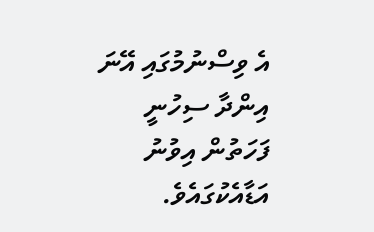އެ ވިސްނުމުގައި އޭނަ އިންދާ ސިހުނީ ފަހަތުން އިވުނު އަޑާއެކުގައެވެ.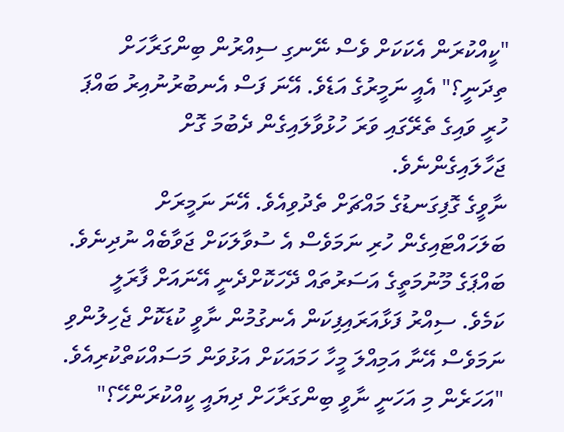"ކީއްކުރަން އެކަކަށް ވެސް ނޭނގި ސިއްރުން ބިންގަރާހަށް ތިދަނީ؟" އެއީ ނަމީރުގެ އަޑެވެ. އޭނަ ފަސް އެނބުރުނުއިރު ބައްޕަ ހުރީ ވައިގެ ތެރޭގައި ވަރަ ހުޅުވާލައިގެން ދެބުމަ ގޮށް ޖަހާލައިގެންނެވެ.
ނާވީގެ ގޮފިގަނޑުގެ މައްޗަށް ތެދުވިއެވެ. އޭނަ ނަމީރަށް ބަލަހައްޓައިގެން ހުރި ނަމަވެސް އެ ސުވާލަކަށް ޖަވާބެއް ނުދިނެވެ. ބައްޕަގެ މޫނުމަތީގެ އަސަރުތައް ދޭހަކޮށްދެނީ އޭނައަށް ފާރަލީ ކަމެވެ. ސިއްރު ފަޅާއަރައިފިކަން އެނގުމުން ނާވީ ކުޑަކޮށް ޖެހިލުންވި ނަމަވެސް އޭނާ އަމިއްލަ މީހާ ހަމައަކަށް އަޅުވަން މަސައްކަތްކުރިއެވެ.
"އަހަރެން މި އަހަނީ ނާވީ ބިންގަރާހަށް ދިޔައީ ކީއްކުރަންހޭ؟"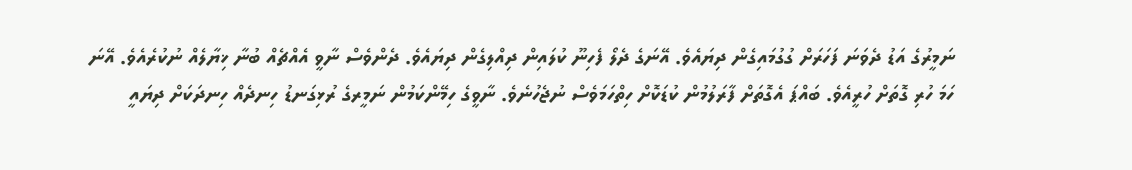ނަމީރުގެ އަޑު ދެވަނަ ފަހަރަށް ގުގުމައިގެން ދިޔައެވެ. އޭނަގެ ދެލޯ ފެހިނޫ ކުލައިން ދިއްލިގެން ދިޔައެވެ. ދެންވެސް ނާވީ އެއްޗެއް ބުނާ ޚިޔާލެއް ނުކުރެއެވެ. އޭނަ ހަމަ ހުރި ގޮތަށް ހުރީއެވެ. ބައްޕަ އެގޮތަށް ފާރަލުމުން ކުޑަކޮށް ހިތްހަމަވެސް ނުޖެހުނެވެ. ނާވީގެ ހިމޭންކަމުން ނަމީރގެ ރުޅިގަނޑު ހިނދެއް ހިނދަކަށް ދިޔައީ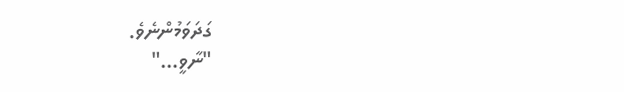ގަދަވަމުންނެވެ.
"ނާވީ…"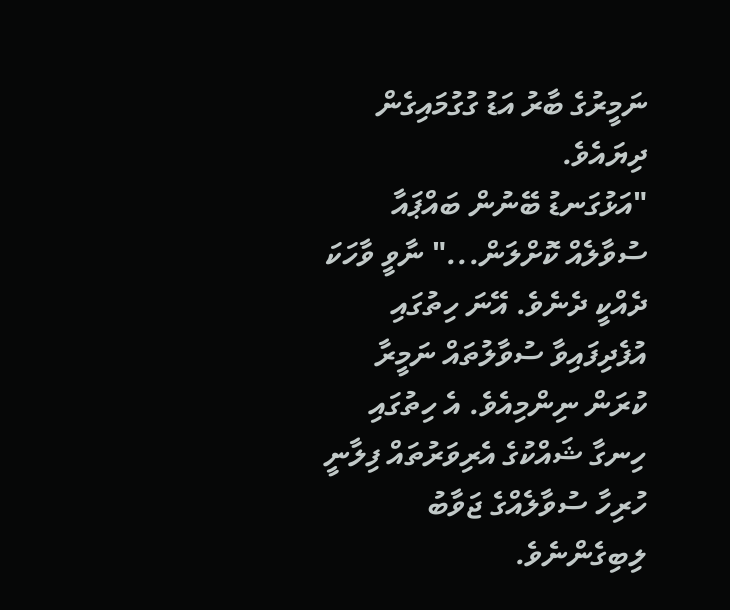ނަމީރުގެ ބާރު އަޑު ގުގުމައިގެން ދިޔައެވެ.
"އަޅުގަނޑު ބޭނުން ބައްޕައާ ސުވާލެއް ކޮށްލަން..." ނާވީ ވާހަކަ ދެއްކީ ދެނެވެ. އޭނަ ހިތުގައި އުފެދިފައިވާ ސުވާލުތައް ނަމީރާ ކުރަން ނިންމިއެވެ. އެ ހިތުގައި ހިނގާ ޝައްކުގެ އެރިވަރުތައް ފިލާނީ ހުރިހާ ސުވާލެއްގެ ޖަވާބު ލިބިގެންނެވެ.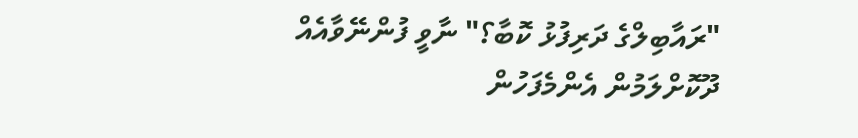"ރައާބިލްގެ ދަރިފުޅު ކޮބާ؟" ނާވީ ފުންނޭވާއެއް ދޫކޮށްލަމުން އެންމެފަހުން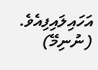އަހައިލައިފިއެވެ.
(ނުނިމޭ)